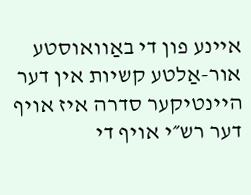איינע פון די באַוואוסטע אור-אַלטע קשיות אין דער היינטיקער סדרה איז אויף דער רש״י אויף די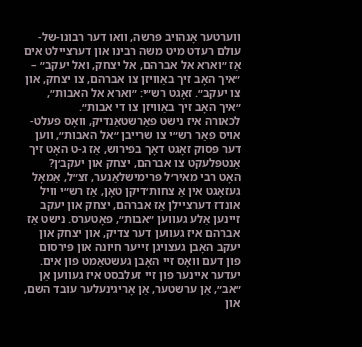ווערטער אָנהויב פּרשה, וואו דער רבונו-של-עולם רעדט מיט משה רבינו און דערציילט אים אַז ״וארא אל אברהם, אל יצחק, ואל יעקב״ – ״איך האָב זיך באַוויזן צו אברהם, צו יצחק, און צו יעקב״. זאָגט רש״י: ״וארא אל האבות״, ״איך האָב זיך באַוויזן צו די אבות״.
לכאורה איז נישט פאַרשטאַנדיק, וואָס פעלט-אויס פאַר רש״י צו שרייבן ״אל האבות״, ווען דער פּסוק זאָגט דאָך בפירוש, אַז ג-ט האָט זיך אַנטפּלעקט צו אברהם, יצחק און יעקב׳ן?
האָט רבי מאיר׳ל פּרימישלאַנער, זצ״ל, אַמאָל געזאָגט אין אַ צחות׳דיקן טאָן, אַז רש״י וויל אונדז דערציילן אַז אברהם, יצחק און יעקב זיינען אַלע געווען ״אבות״, פאָטערס. נישט אַז אברהם איז געווען דער צדיק, און יצחק און יעקב האָבן געצויגן זייער חיונה און פּירסום פון דעם וואָס זיי האָבן געשטאַמט פון אים. יעדער איינער פון זיי זעלבסט איז געווען אַן ״אב״, אַן ערשטער, אַן אָריגינעלער עובד השם, און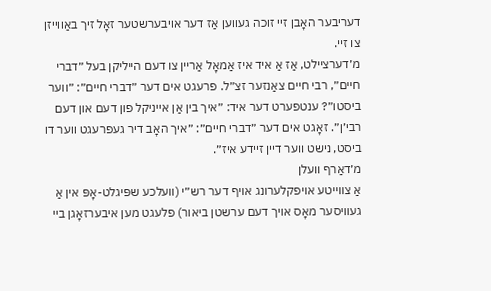דעריבער האָבן זיי זוכה געווען אַז דער אויבערשטער זאָל זיך באַווייזן צו זיי.
מ׳דערציילט, אַז אַ איד איז אַמאָל אַריין צו דעם הייליקן בעל ״דברי חיים״, רבי חיים צאַנזער זצ״ל. פרעגט אים דער ״דברי חיים״: ״ווער ביסטו״? ענטפערט דער איד: ״איך בין אַן אייניקל פון דעם און דעם רבי׳ן״. זאָגט אים דער ״דברי חיים״: ״איך האָב דיר געפרעגט ווער דו ביסט, נישט ווער דיין זיידע איז״.
מ׳דאַרף וועלן
אַ צווייטע אויפקלערונג אויף דער רש״י (וועלכע שפּיגלט-אָפּ אין אַ געוויסער מאָס אויך דעם ערשטן ביאור) פלעגט מען איבערזאָגן ביי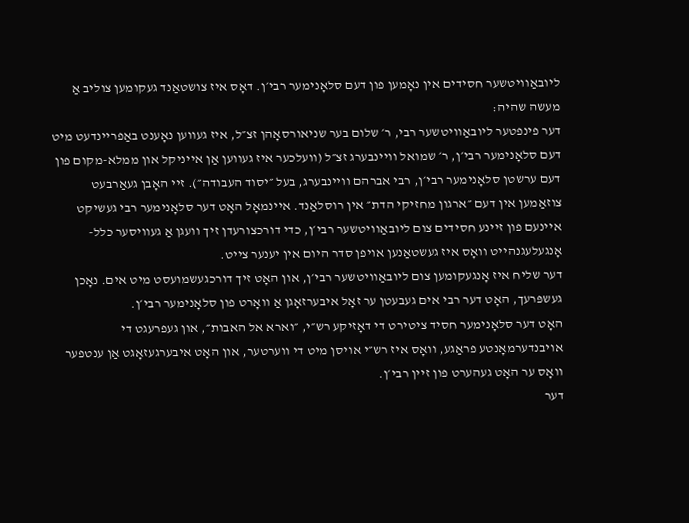ליובאַוויטשער חסידים אין נאָמען פון דעם סלאָנימער רבי׳ן. דאָס איז צושטאַנד געקומען צוליב אַ מעשה שהיה:
דער פינפטער ליובאַוויטשער רבי, ר׳ שלום בער שניאורסאָהן זצ״ל, איז געווען נאָענט באַפריינדעט מיט דעם סלאָנימער רבי׳ן, ר׳ שמואל וויינבערג זצ״ל (וועלכער איז געווען אַן אייניקל און ממלא-מקום פון דעם ערשטן סלאָנימער רבי׳ן, רבי אברהם וויינבערג, בעל ״יסוד העבודה״). זיי האָבן געאַרבעט צוזאַמען אין דעם ״ארגון מחזיקי הדת״ אין רוסלאַנד. איינמאָל האָט דער סלאָנימער רבי געשיקט איינעם פון זיינע חסידים צום ליובאַוויטשער רבי׳ן, כדי דורכצורעדן זיך וועגן אַ געוויסער כלל-אָנגעלעגנהייט וואָס איז געשטאַנען אויפן סדר היום אין יענער צייט.
דער שליח איז אָנגעקומען צום ליובאַוויטשער רבי׳ן, און האָט זיך דורכגעשמועסט מיט אים. נאָכן געשפּרעך, האָט דער רבי אים געבעטן ער זאָל איבערזאָגן אַ וואָרט פון סלאָנימער רבי׳ן.
האָט דער סלאָנימער חסיד ציטירט די דאָזיקע רש״י, ״וארא אל האבות״, און געפרעגט די אויבנדערמאָנטע פראַגע, וואָס איז רש״י אויסן מיט די ווערטער, און האָט איבערגעזאָגט אַן ענטפער וואָס ער האָט געהערט פון זיין רבי׳ן.
דער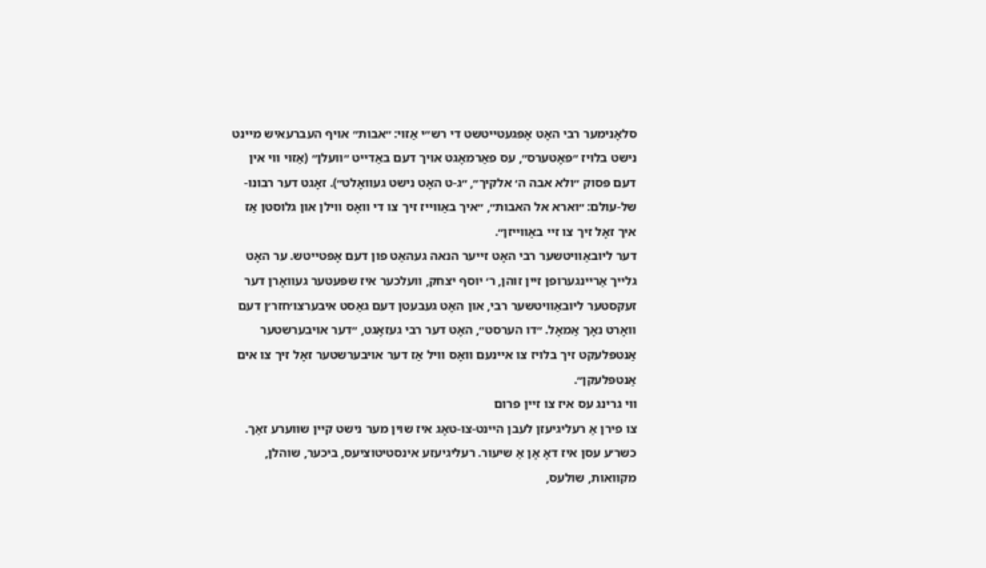סלאָנימער רבי האָט אָפּגעטייטשט די רש״י אַזוי: ״אבות״ אויף העברעאיש מיינט נישט בלויז ״פאָטערס״, עס פאַרמאָגט אויך דעם באַדייט ״וועלן״ (אַזוי ווי אין דעם פּסוק ״ולא אבה ה׳ אלקיך״, ״ג-ט האָט נישט געוואָלט״). זאָגט דער רבונו-של-עולם: ״וארא אל האבות״, ״איך באַווייז זיך צו די וואָס ווילן און גלוסטן אַז איך זאָל זיך צו זיי באַווייזן״.
דער ליובאַוויטשער רבי האָט זייער הנאה געהאַט פון דעם אָפּטייטש. ער האָט גלייך אַריינגערופן זיין זוהן, ר׳ יוסף יצחק, וועלכער איז שפּעטער געוואָרן דער זעקסטער ליובאַוויטשער רבי, און האָט געבעטן דעם גאַסט איבערצו׳חזר׳ן דעם וואָרט נאָך אַמאָל. ״דו הערסט״, האָט דער רבי געזאָגט, ״דער אויבערשטער אַנטפּלעקט זיך בלויז צו איינעם וואָס וויל אַז דער אויבערשטער זאָל זיך צו אים אַנטפּלעקן״.
ווי גרינג עס איז צו זיין פרום
צו פירן אַ רעליגיעזן לעבן היינט-צו-טאָג איז שוין מער נישט קיין שווערע זאַך. כשר׳ע עסן איז דאָ אָן אַ שיעור. רעליגיעזע אינסטיטוציעס, ביכער, שוהלן, מקוואות, שולעס,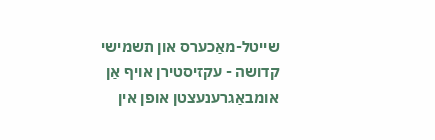שייטל-מאַכערס און תשמישי קדושה - עקזיסטירן אויף אַן אומבאַגרענעצטן אופן אין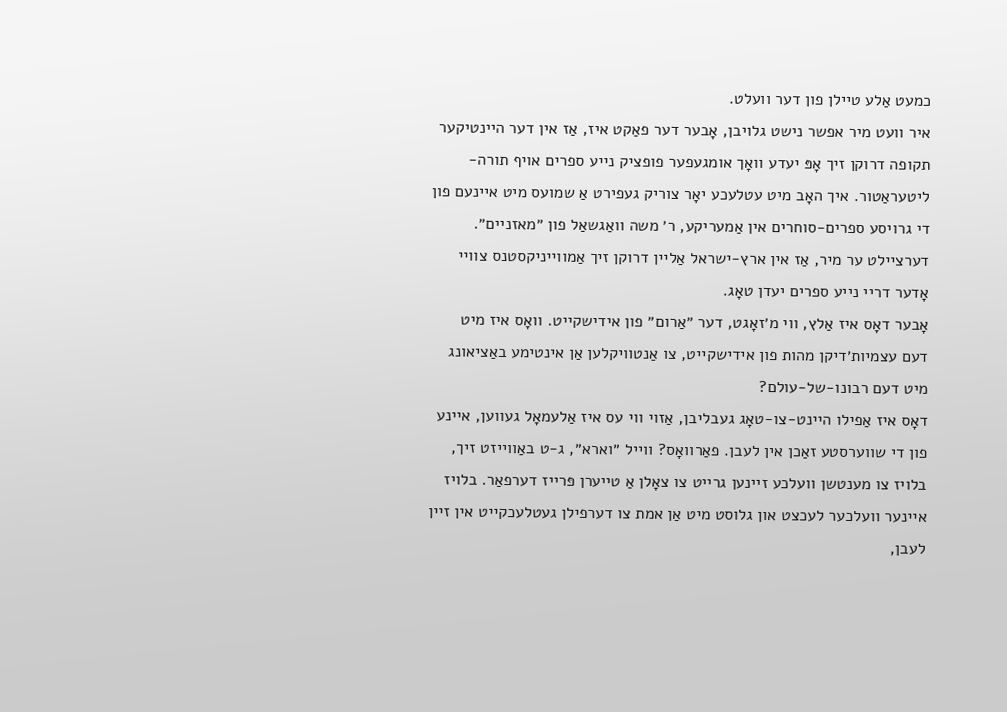כמעט אַלע טיילן פון דער וועלט.
איר וועט מיר אפשר נישט גלויבן, אָבער דער פאַקט איז, אַז אין דער היינטיקער תקופה דרוקן זיך אָפּ יעדע וואָך אומגעפער פופציק נייע ספרים אויף תורה-ליטעראַטור. איך האָב מיט עטלעכע יאָר צוריק געפירט אַ שמועס מיט איינעם פון די גרויסע ספרים-סוחרים אין אַמעריקע, ר׳ משה וואַגשאַל פון ״מאזניים״. דערציילט ער מיר, אַז אין ארץ-ישראל אַליין דרוקן זיך אַמווייניקסטנס צוויי אָדער דריי נייע ספרים יעדן טאָג.
אָבער דאָס איז אַלץ, ווי מ׳זאָגט, דער ״אַרום״ פון אידישקייט. וואָס איז מיט דעם עצמיות׳דיקן מהות פון אידישקייט, צו אַנטוויקלען אַן אינטימע באַציאונג מיט דעם רבונו-של-עולם?
דאָס איז אַפילו היינט-צו-טאָג געבליבן, אַזוי ווי עס איז אַלעמאָל געווען, איינע פון די שווערסטע זאַכן אין לעבן. פאַרוואָס? ווייל ״וארא״, ג-ט באַווייזט זיך, בלויז צו מענטשן וועלכע זיינען גרייט צו צאָלן אַ טייערן פּרייז דערפאַר. בלויז איינער וועלכער לעכצט און גלוסט מיט אַן אמת צו דערפילן געטלעכקייט אין זיין לעבן,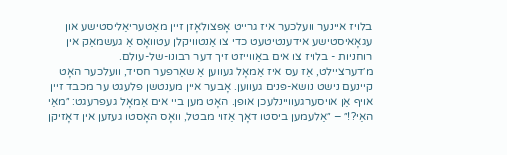בלויז איינער וועלכער איז גרייט אָפּצולאָזן זיין מאַטעריאַליסטישע און עגאָאיסטישע אידענטיטעט כדי צו אַנטוויקלן עטוואָס אַ געשמאַק אין רוחניות - בלויז צו אים באַווייזט זיך דער רבונו-של-עולם.
מ׳דערציילט, אַז עס איז אַמאָל געווען אַ שאַרפער חסיד, וועלכער האָט קיינעם נישט נושא-פּנים געווען. אָבער איין מענטשן פלעגט ער מכבד זיין אויף אַן אויסערגעוויינלעכן אופן. האָט מען ביי אים אַמאָל געפרעגט: ״מאַי האַי?!״ – ״אַלעמען ביסטו דאָך אַזוי מבטל, וואָס האָסטו געזען אין דאָזיקן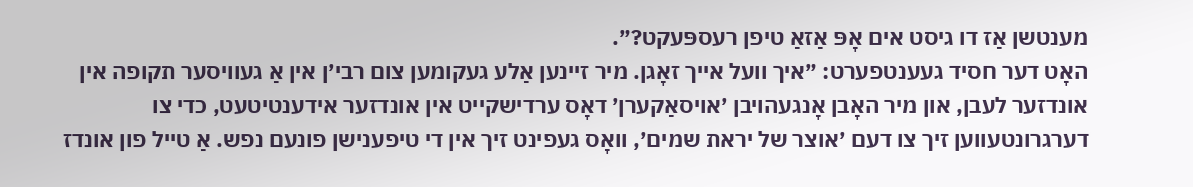מענטשן אַז דו גיסט אים אָפּ אַזאַ טיפן רעספּעקט?״.
האָט דער חסיד געענטפערט: ״איך וועל אייך זאָגן. מיר זיינען אַלע געקומען צום רבי׳ן אין אַ געוויסער תקופה אין אונדזער לעבן, און מיר האָבן אָנגעהויבן ׳אויסאַקערן׳ דאָס ערדישקייט אין אונדזער אידענטיטעט, כדי צו דערגרונטעווען זיך צו דעם ׳אוצר של יראת שמים׳, וואָס געפינט זיך אין די טיפענישן פונעם נפש. אַ טייל פון אונדז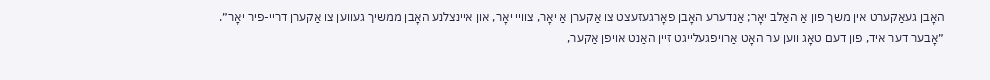האָבן געאַקערט אין משך פון אַ האַלב יאָר; אַנדערע האָבן פאָרגעזעצט צו אַקערן אַ יאָר, צוויי יאָר, און איינצלנע האָבן ממשיך געווען צו אַקערן דריי-פיר יאָר״.
״אָבער דער איד, פון דעם טאָג ווען ער האָט אַרויפגעלייגט זיין האַנט אויפן אַקער,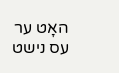האָט ער עס נישט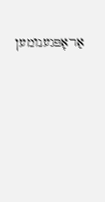אַראָפּגענומען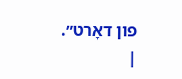פון דאָרט״.
|